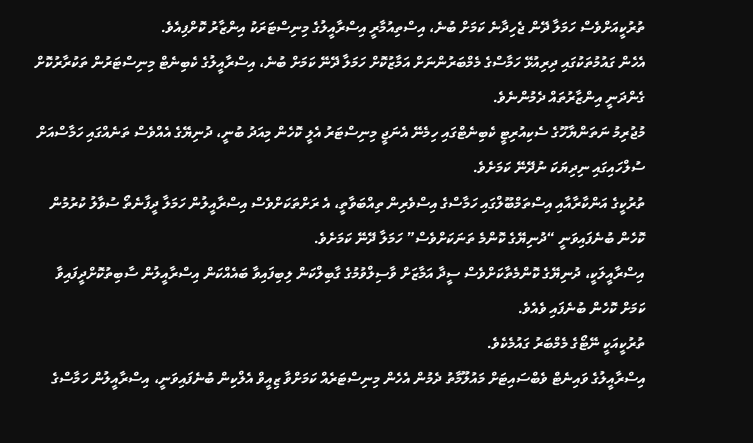ތުރުކީއަށްވެސް ހަމަލާ ދޭން ޖެހިދާނެ ކަމަށް ބުނެ، އިސްތިއުމާރީ އިސްރާއީލުގެ މިނިސްޓަރަކު އިންޒާރު ކޮށްފިއެވެ.
އެހެން ގައުމުތަކުގައި ދިރިއުޅޭ ހަމާސްގެ މެމްބަރުންނަށް އަމާޒުކޮށް ހަމަލާ ދޭނޭ ކަމަށް ބުނެ، އިސްރާއީލުގެ ކެބިނެޓް މިނިސްޓަރުން ތަކުރާރުކޮށް ގެންދަނީ އިންޒާރުތައް ދެމުންނެވެ.
މުޖުރިމު ނަތަންޔާހޫގެ ސެކިއުރިޓީ ކެބިނެޓްގައި ހިމެނޭ އެނަޖީ މިނިސްޓަރު އެލީ ކޮހެން މިއަދު ބުނީ، ދުނިޔޭގެ އެއްވެސް ތަނެއްގައި ހަމާސްއަށް ސުލްހައިގައި ނިދިޔަކަ ނުދޭނޭ ކަމަށެވެ.
ތުރުކީގެ އަންކާރާއާއި އިސްތަމްބޫލްގައި ހަމާސްގެ އިސްވެރިން ތިއްބަވާތީ، އެ ރަށްތަކަށްވެސް އިސްރާއީލުން ހަމަލާ ދީފާނެތޯ ސުވާލު ކުރުމުން ކޮހެން ބުނެފައިވަނީ “ދުނިޔޭގެ ކޮންމެ ތަނަކަށްވެސް” ހަމަލާ ދޭނޭ ކަމަށެވެ.
އިސްރާއީލަކީ، ދުނިޔޭގެ ކޮންމެތާކަށްވެސް ސީދާ އަމާޒަށް ވާސިލްވުމުގެ ގާބިލްކަން ލިބިފައިވާ ބައެއްކަން އިސްރާއީލުން ސާބިތުކޮށްދީފައިވާ ކަމަށް ކޮހެން ބުނެފައި ވެއެވެ.
ތުރުކީއަކީ ނޭޓޯގެ މެމްބަރު ގައުމެކެވެ.
އިސްރާއީލުގެ ވައިނެޓް ވެބްސައިޓަށް މައުލޫމާތު ދެމުން އެހެން މިނިސްޓަރެއް ކަމަށްވާ ޒިއީވް އެލްކިން ބުނެފައިވަނީ، އިސްރާއީލުން ހަމާސްގެ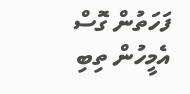ފަހަތުން ގޮސް އެމީހުން ތިބި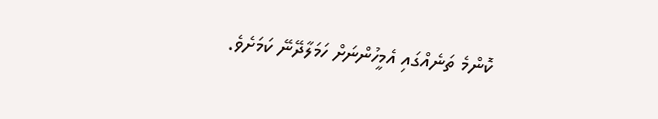ކޮންމެ ތަނެއްގައި އެމީހުންނަށް ހަމަލާދޭނޭ ކަމަށެވެ.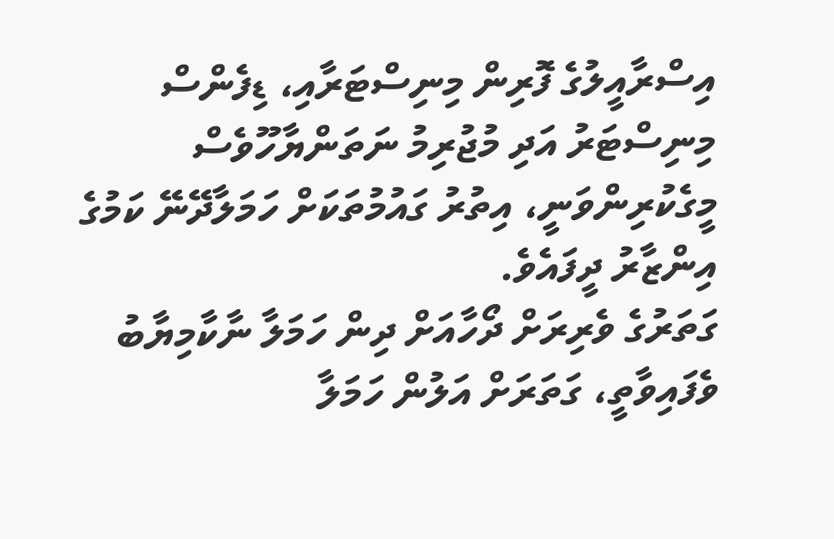އިސްރާއީލުގެ ފޮރިން މިނިސްޓަރާއި، ޑިފެންސް މިނިސްޓަރު އަދި މުޖުރިމު ނަތަންޔާހޫވެސް މީގެކުރިންވަނީ، އިތުރު ގައުމުތަކަށް ހަމަލާދޭނޭ ކަމުގެ އިންޒާރު ދީފައެވެ.
ގަތަރުގެ ވެރިރަށް ދޯހާއަށް ދިން ހަމަލާ ނާކާމިޔާބު ވެފައިވާތީ، ގަތަރަށް އަލުން ހަމަލާ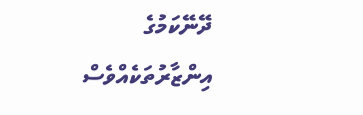ދޭނޭކަމުގެ އިންޒާރުތަކެއްވެސް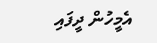އެމީހުން ދީފައި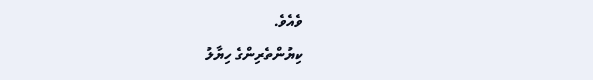ވެއެވެ.
ކިޔުންތެރިންގެ ހިޔާލު